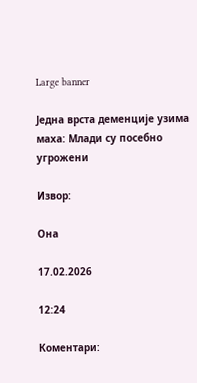Large banner

Једна врста деменције узима маха: Млади су посебно угрожени

Извор:

Она

17.02.2026

12:24

Коментари: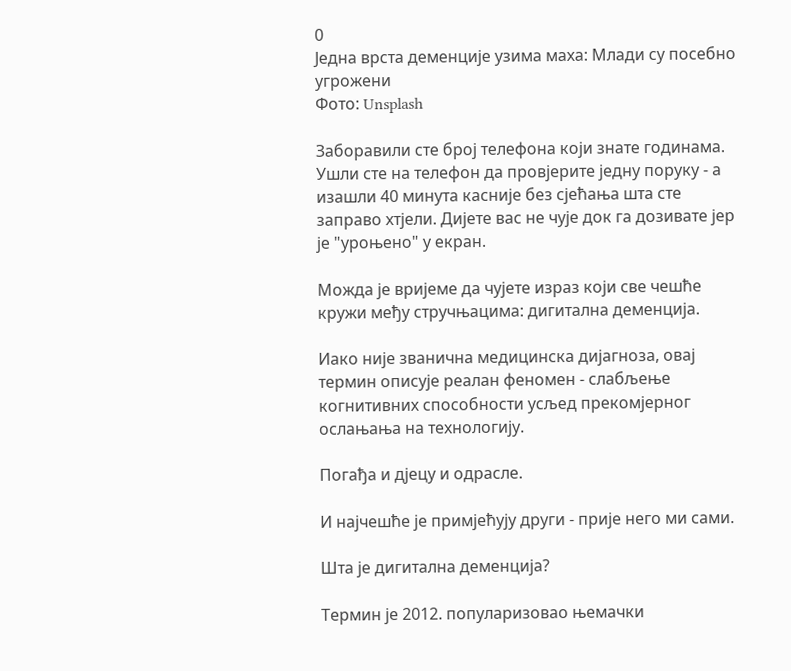0
Једна врста деменције узима маха: Млади су посебно угрожени
Фото: Unsplash

Заборавили сте број телефона који знате годинама. Ушли сте на телефон да провјерите једну поруку - а изашли 40 минута касније без сјећања шта сте заправо хтјели. Дијете вас не чује док га дозивате јер је "уроњено" у екран.

Можда је вријеме да чујете израз који све чешће кружи међу стручњацима: дигитална деменција.

Иако није званична медицинска дијагноза, овај термин описује реалан феномен - слабљење когнитивних способности усљед прекомјерног ослањања на технологију.

Погађа и дјецу и одрасле.

И најчешће је примјећују други - прије него ми сами.

Шта је дигитална деменција?

Термин је 2012. популаризовао њемачки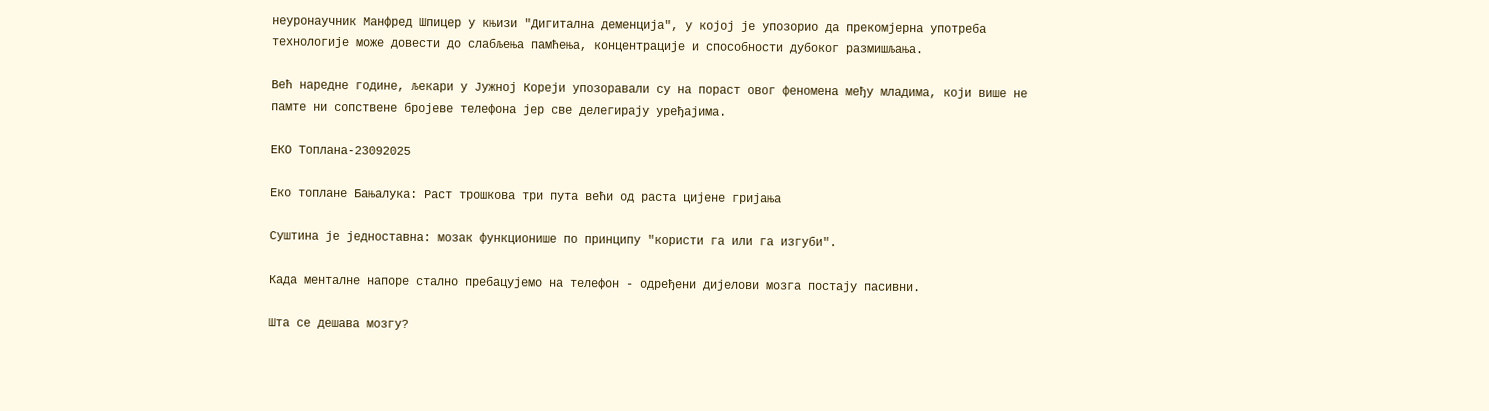неуронаучник Манфред Шпицер у књизи "Дигитална деменција", у којој је упозорио да прекомјерна употреба технологије може довести до слабљења памћења, концентрације и способности дубоког размишљања.

Већ наредне године, љекари у Јужној Кореји упозоравали су на пораст овог феномена међу младима, који више не памте ни сопствене бројеве телефона јер све делегирају уређајима.

ЕКО Топлана-23092025

Еко топлане Бањалука: Раст трошкова три пута већи од раста цијене гријања

Суштина је једноставна: мозак функционише по принципу "користи га или га изгуби".

Када менталне напоре стално пребацујемо на телефон - одређени дијелови мозга постају пасивни.

Шта се дешава мозгу?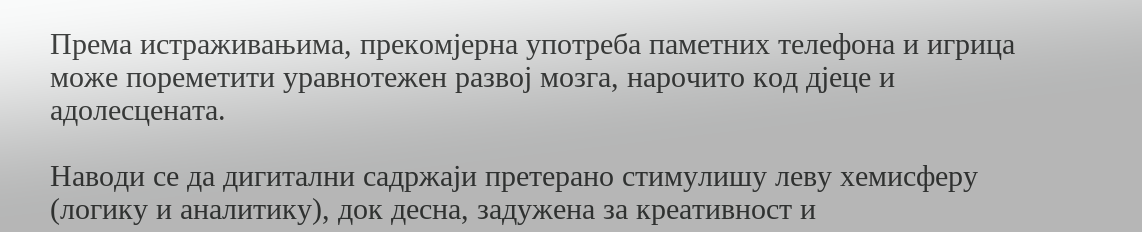Према истраживањима, прекомјерна употреба паметних телефона и игрица може пореметити уравнотежен развој мозга, нарочито код дјеце и адолесцената.

Наводи се да дигитални садржаји претерано стимулишу леву хемисферу (логику и аналитику), док десна, задужена за креативност и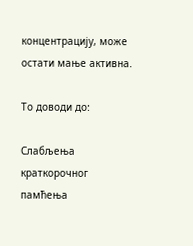концентрацију, може остати мање активна.

То доводи до:

Слабљења краткорочног памћења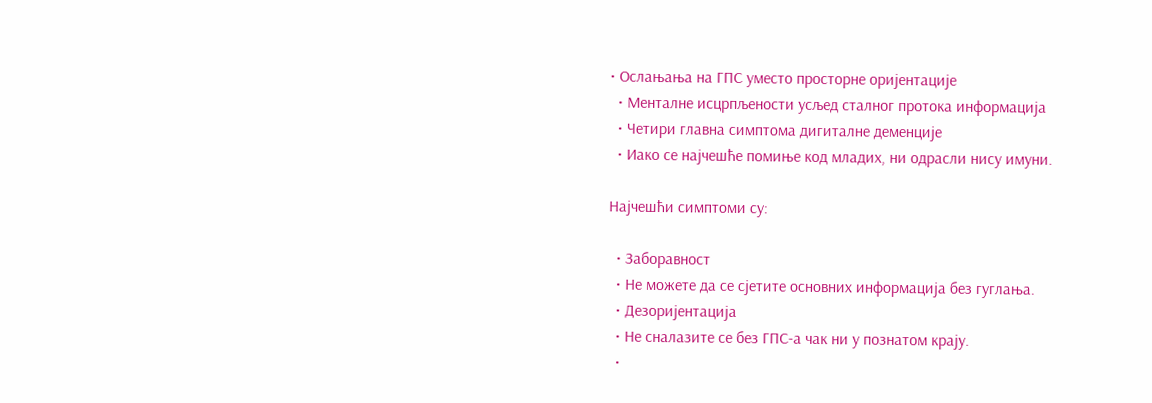• Ослањања на ГПС уместо просторне оријентације
  • Менталне исцрпљености усљед сталног протока информација
  • Четири главна симптома дигиталне деменције
  • Иако се најчешће помиње код младих, ни одрасли нису имуни.

Најчешћи симптоми су:

  • Заборавност
  • Не можете да се сјетите основних информација без гуглања.
  • Дезоријентација
  • Не сналазите се без ГПС-а чак ни у познатом крају.
  •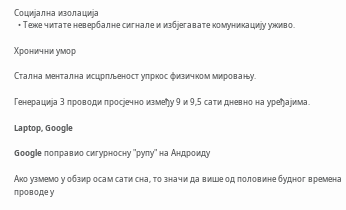Социјална изолација
  • Теже читате невербалне сигнале и избјегавате комуникацију уживо.

Хронични умор

Стална ментална исцрпљеност упркос физичком мировању.

Генерација З проводи просјечно између 9 и 9,5 сати дневно на уређајима.

Laptop, Google

Google поправио сигурносну "рупу" на Андроиду

Ако узмемо у обзир осам сати сна, то значи да више од половине будног времена проводе у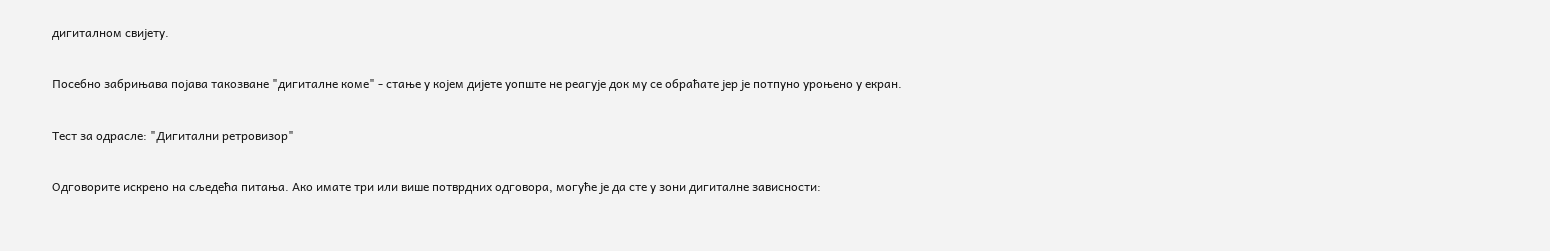дигиталном свијету.

Посебно забрињава појава такозване "дигиталне коме" - стање у којем дијете уопште не реагује док му се обраћате јер је потпуно уроњено у екран.

Тест за одрасле: "Дигитални ретровизор"

Одговорите искрено на сљедећа питања. Ако имате три или више потврдних одговора, могуће је да сте у зони дигиталне зависности: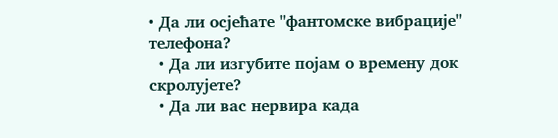• Да ли осјећате "фантомске вибрације" телефона?
  • Да ли изгубите појам о времену док скролујете?
  • Да ли вас нервира када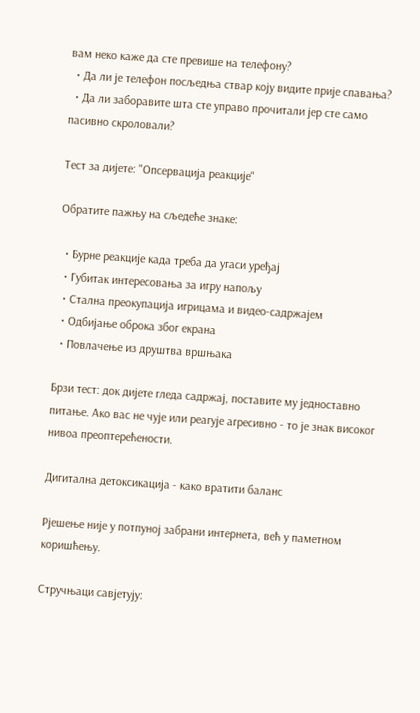вам неко каже да сте превише на телефону?
  • Да ли је телефон посљедња ствар коју видите прије спавања?
  • Да ли заборавите шта сте управо прочитали јер сте само пасивно скроловали?

Тест за дијете: "Опсервација реакције"

Обратите пажњу на сљедеће знаке:

  • Бурне реакције када треба да угаси уређај
  • Губитак интересовања за игру напољу
  • Стална преокупација игрицама и видео-садржајем
  • Одбијање оброка због екрана
  • Повлачење из друштва вршњака

Брзи тест: док дијете гледа садржај, поставите му једноставно питање. Ако вас не чује или реагује агресивно - то је знак високог нивоа преоптерећености.

Дигитална детоксикација - како вратити баланс

Рјешење није у потпуној забрани интернета, већ у паметном коришћењу.

Стручњаци савјетују: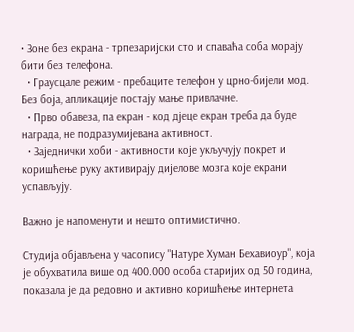• Зоне без екрана - трпезаријски сто и спаваћа соба морају бити без телефона.
  • Граyсцале режим - пребаците телефон у црно-бијели мод. Без боја, апликације постају мање привлачне.
  • Прво обавеза, па екран - код дјеце екран треба да буде награда, не подразумијевана активност.
  • Заједнички хоби - активности које укључују покрет и коришћење руку активирају дијелове мозга које екрани успављују.

Важно је напоменути и нешто оптимистично.

Студија објављена у часопису "Натуре Хуман Бехавиоур", која је обухватила више од 400.000 особа старијих од 50 година, показала је да редовно и активно коришћење интернета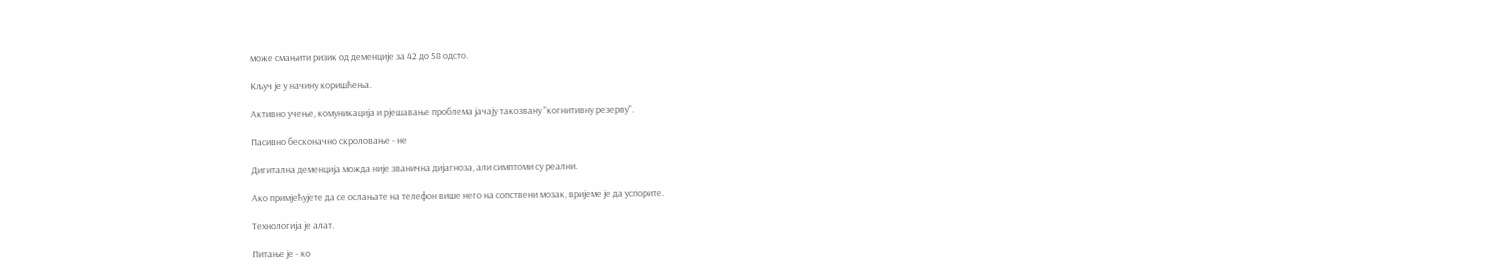може смањити ризик од деменције за 42 до 58 одсто.

Кључ је у начину коришћења.

Активно учење, комуникација и рјешавање проблема јачају такозвану "когнитивну резерву".

Пасивно бесконачно скроловање - не

Дигитална деменција можда није званична дијагноза, али симптоми су реални.

Ако примјећујете да се ослањате на телефон више него на сопствени мозак, вријеме је да успорите.

Технологија је алат.

Питање је - ко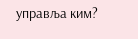управља ким?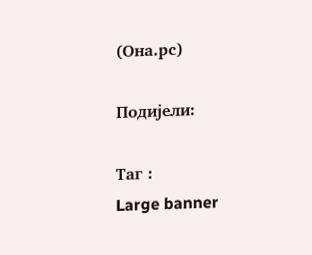(Она.рс)

Подијели:

Таг :
Large banner